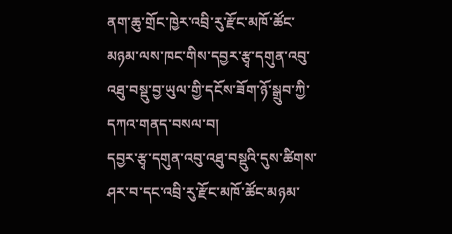ནག་ཆུ་གྲོང་ཁྱེར་འབྲི་རུ་རྫོང་མཁོ་ཚོང་མཉམ་ལས་ཁང་གིས་དབྱར་རྩྭ་དགུན་འབུ་འཐུ་བསྡུ་བྱ་ཡུལ་གྱི་དངོས་ཟོག་ཉོ་སྒྲུབ་ཀྱི་དཀའ་གནད་བསལ་བ།
དབྱར་རྩྭ་དགུན་འབུ་འཐུ་བསྡུའི་དུས་ཚིགས་ཤར་བ་དང་འབྲི་རུ་རྫོང་མཁོ་ཚོང་མཉམ་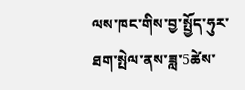ལས་ཁང་གིས་བྱ་སྤྱོད་ཧུར་ཐག་སྤེལ་ནས་ཟླ་5ཚེས་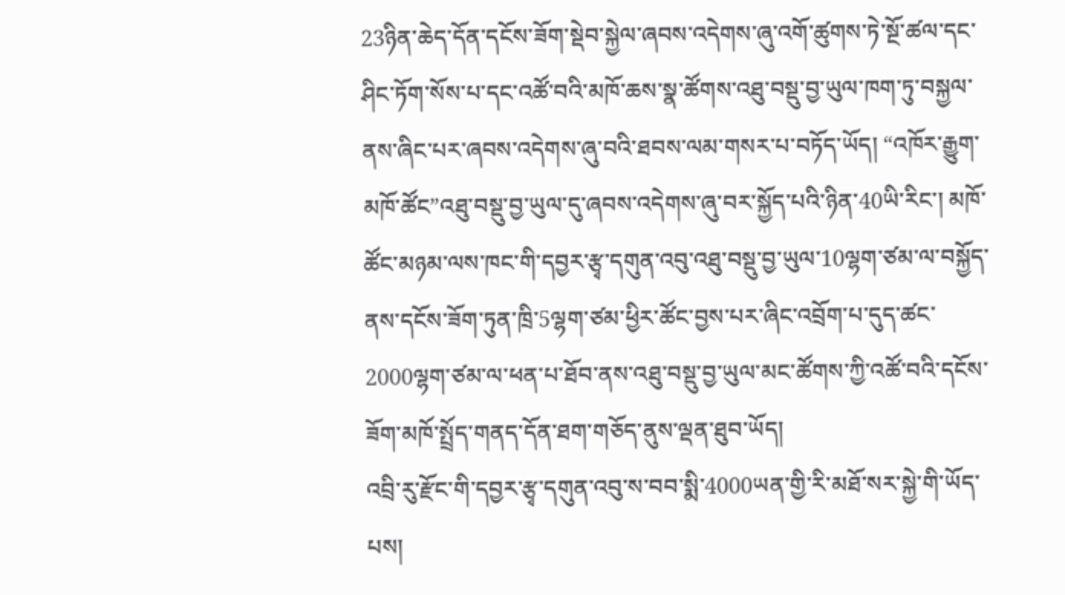23ཉིན་ཆེད་དོན་དངོས་ཟོག་སྡེབ་སྐྱེལ་ཞབས་འདེགས་ཞུ་འགོ་ཚུགས་ཏེ་སྔོ་ཚལ་དང་ཤིང་ཏོག་སོས་པ་དང་འཚོ་བའི་མཁོ་ཆས་སྣ་ཚོགས་འཐུ་བསྡུ་བྱ་ཡུལ་ཁག་ཏུ་བསྐྱལ་ནས་ཞིང་པར་ཞབས་འདེགས་ཞུ་བའི་ཐབས་ལམ་གསར་པ་བཏོད་ཡོད། “འཁོར་རྒྱུག་མཁོ་ཚོང”འཐུ་བསྡུ་བྱ་ཡུལ་དུ་ཞབས་འདེགས་ཞུ་བར་སྐྱོད་པའི་ཉིན་40ཡི་རིང་། མཁོ་ཚོང་མཉམ་ལས་ཁང་གི་དབྱར་རྩྭ་དགུན་འབུ་འཐུ་བསྡུ་བྱ་ཡུལ་10ལྷག་ཙམ་ལ་བསྐྱོད་ནས་དངོས་ཟོག་ཏུན་ཁྲི་5ལྷག་ཙམ་ཕྱིར་ཚོང་བྱས་པར་ཞིང་འབྲོག་པ་དུད་ཚང་2000ལྷག་ཙམ་ལ་ཕན་པ་ཐོབ་ནས་འཐུ་བསྡུ་བྱ་ཡུལ་མང་ཚོགས་ཀྱི་འཚོ་བའི་དངོས་ཟོག་མཁོ་སྤྲོད་གནད་དོན་ཐག་གཅོད་ནུས་ལྡན་ཐུབ་ཡོད།
འབྲི་རུ་རྫོང་གི་དབྱར་རྩྭ་དགུན་འབུ་ས་བབ་སྨི་4000ཡན་གྱི་རི་མཐོ་སར་སྐྱེ་གི་ཡོད་པས།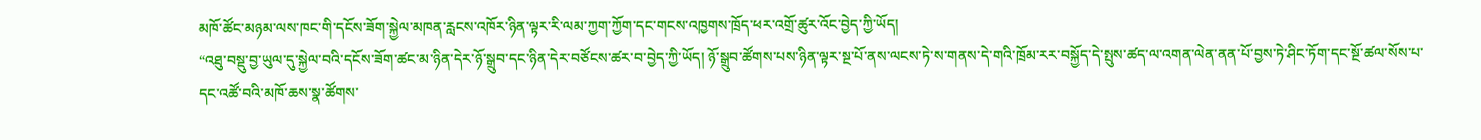མཁོ་ཚོང་མཉམ་ལས་ཁང་གི་དངོས་ཟོག་སྐྱེལ་མཁན་རླངས་འཁོར་ཉིན་ལྟར་རི་ལམ་ཀྱག་ཀྱོག་དང་གངས་འཁྱགས་ཁྲོད་ཕར་འགྲོ་ཚུར་འོང་བྱེད་ཀྱི་ཡོད།
“འཐུ་བསྡུ་བྱ་ཡུལ་དུ་སྐྱེལ་བའི་དངོས་ཟོག་ཚང་མ་ཉིན་དེར་ཉོ་སྒྲུབ་དང་ཉིན་དེར་བཙོངས་ཚར་བ་བྱེད་ཀྱི་ཡོད། ཉོ་སྒྲུབ་ཚོགས་པས་ཉིན་ལྟར་སྔ་པོ་ནས་ལངས་ཏེ་ས་གནས་དེ་གའི་ཁྲོམ་རར་བསྐྱོད་དེ་སྤུས་ཚད་ལ་འགན་ལེན་ནན་པོ་བྱས་ཏེ་ཤིང་ཏོག་དང་སྔོ་ཚལ་སོས་པ་དང་འཚོ་བའི་མཁོ་ཆས་སྣ་ཚོགས་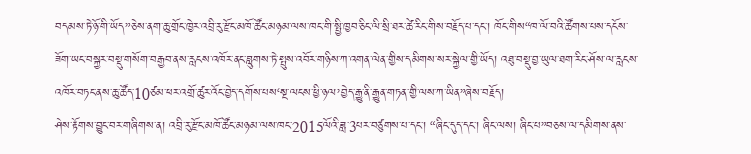བདམས་ཏེ་ཉོ་གི་ཡོད”ཅེས་ནག་ཆུ་གྲོང་ཁྱེར་འབྲི་རུ་རྫོང་མཁོ་ཚོང་མཉམ་ལས་ཁང་གི་སྤྱི་ཁྱབ་ཅིང་ལི་སྲི་ཐར་ཚེ་རིང་གིས་བརྗོད་པ་དང་། ཁོང་གིས“ཁ་ལོ་བའི་ཚོགས་པས་དངོས་ཟོག་ཡང་བསྐྱར་བསྡུ་གསོག་བརྒྱབ་ནས་རླངས་འཁོར་ནང་བླུགས་ཏེ་སྤུས་འབོར་གཉིས་ཀ་འགན་ལེན་གྱིས་དམིགས་སར་སྐྱེལ་གྱི་ཡོད། འཐུ་བསྡུ་བྱ་ཡུལ་ཐག་རིང་ཤོས་ལ་རླངས་འཁོར་བཏང་ནས་ཆུ་ཚོད་10ཙམ་ཕར་འགྲོ་ཚུར་འོང་བྱེད་དགོས་པས‘སྔ་ལངས་ཕྱི་ཉལ’བྱེད་རྒྱུ་ནི་རྒྱུན་གཏན་གྱི་ལས་ཀ་ཡིན”ཞེས་བརྗོད།
ཤེས་རྟོགས་བྱུང་བར་གཞིགས་ན། འབྲི་རུ་རྫོང་མཁོ་ཚོང་མཉམ་ལས་ཁང་2015ལོའི་ཟླ་3པར་བཙུགས་པ་དང་། “ཞིང་དུད་དང་། ཞིང་ལས། ཞིང་པ”བཅས་ལ་དམིགས་ནས་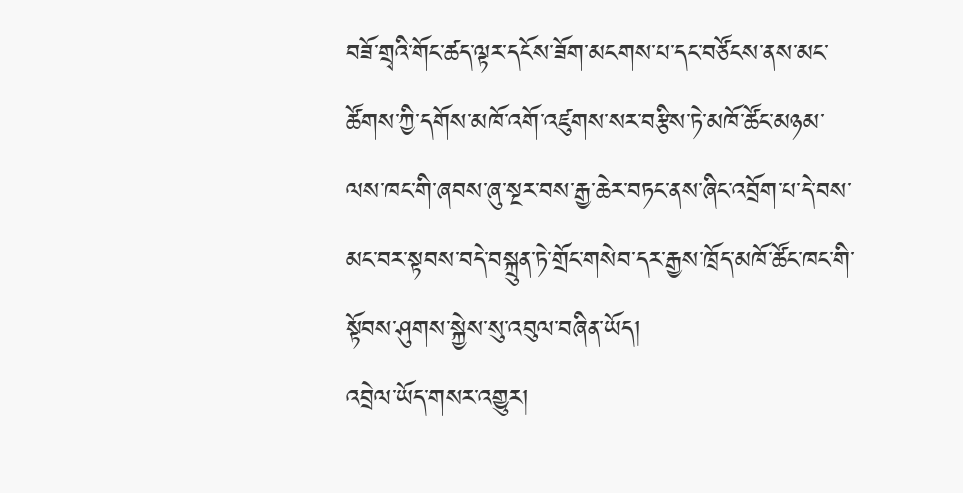བཟོ་གྲྭའི་གོང་ཚད་ལྟར་དངོས་ཟོག་མངགས་པ་དང་བཙོངས་ནས་མང་ཚོགས་ཀྱི་དགོས་མཁོ་འགོ་འཛུགས་སར་བརྩིས་ཏེ་མཁོ་ཚོང་མཉམ་ལས་ཁང་གི་ཞབས་ཞུ་སྔར་བས་རྒྱ་ཆེར་བཏང་ནས་ཞིང་འབྲོག་པ་དེ་བས་མང་བར་སྟབས་བདེ་བསྐྲུན་ཏེ་གྲོང་གསེབ་དར་རྒྱས་ཁྲོད་མཁོ་ཚོང་ཁང་གི་སྟོབས་ཤུགས་སྐྱེས་སུ་འབུལ་བཞིན་ཡོད།
འབྲེལ་ཡོད་གསར་འགྱུར།